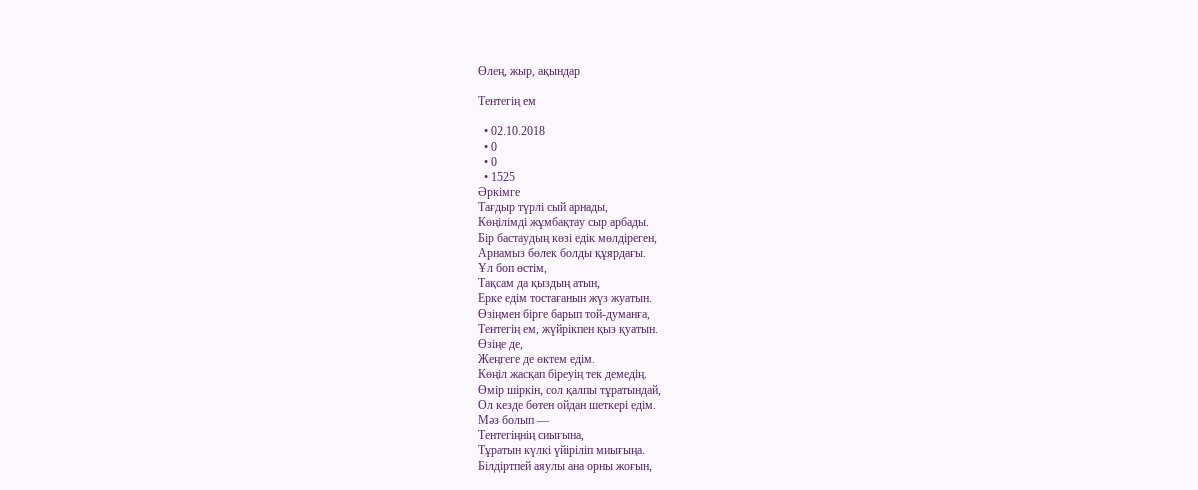Өлең, жыр, ақындар

Тентегің ем

  • 02.10.2018
  • 0
  • 0
  • 1525
Әркімге
Тағдыр түрлі сый арнады,
Көңілімді жұмбақтау сыр арбады.
Бір бастаудың көзі едік мөлдіреген,
Арнамыз бөлек болды құярдағы.
Ұл боп өстім,
Тақсам да қыздың атын,
Ерке едім тостағанын жүз жуатын.
Өзіңмен бірге барып той-думанға,
Тентегің ем, жүйрікпен қыз қуатын.
Өзіңе де,
Жеңгеге де өктем едім.
Көңіл жасқап біреуің тек демедің.
Өмір шіркін, сол қалпы тұратындай,
Ол кезде бөтен ойдан шеткері едім.
Мәз болып —
Тентегіңнің сиығына,
Тұратын күлкі үйіріліп миығыңа.
Білдіртпей аяулы ана орны жоғын,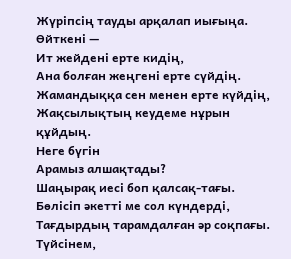Жүріпсің тауды арқалап иығыңа.
Өйткені —
Ит жейдені ерте кидің,
Ана болған жеңгені ерте сүйдің.
Жамандыққа сен менен ерте күйдің,
Жақсылықтың кеудеме нұрын құйдың.
Неге бүгін
Арамыз алшақтады?
Шаңырақ иесі боп қалсақ-тағы.
Бөлісіп әкетті ме сол күндерді,
Тағдырдың тарамдалған әр соқпағы.
Түйсінем,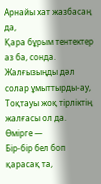Арнайы хат жазбасаң да,
Қара бұрым тентектер аз ба, сонда.
Жалғызыңды дәл солар ұмыттырды-ау,
Тоқтауы жоқ тірліктің жалғасы ол да.
Өмірге —
Бір-бір бел боп қарасақ та,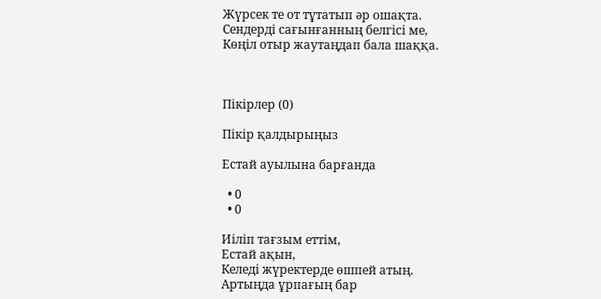Жүрсек те от тұтатып әр ошақта.
Сендерді сағынғанның белгісі ме,
Көңіл отыр жаутаңдап бала шаққа.



Пікірлер (0)

Пікір қалдырыңыз

Естай ауылына барғанда

  • 0
  • 0

Иіліп тағзым еттім,
Естай ақын,
Келеді жүректерде өшпей атың.
Артыңда ұрпағың бар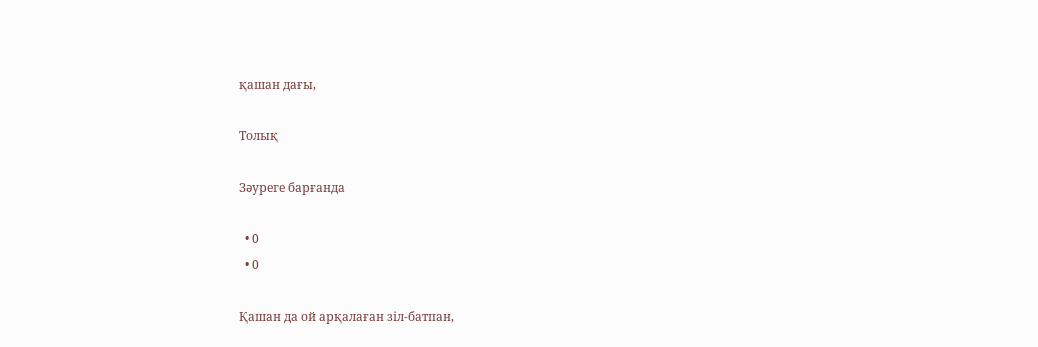қашан дағы,

Толық

Зәуреге барғанда

  • 0
  • 0

Қашан да ой арқалаған зіл-батпан,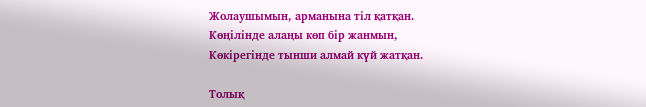Жолаушымын, арманына тіл қатқан.
Көңілінде алаңы көп бір жанмын,
Көкірегінде тынши алмай күй жатқан.

Толық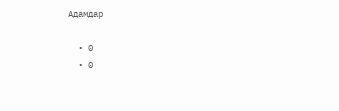Адамдар

  • 0
  • 0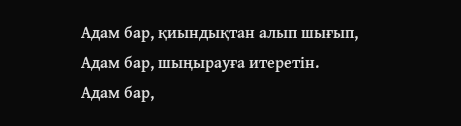Адам бар, қиындықтан алып шығып,
Адам бар, шыңырауға итеретін.
Адам бар,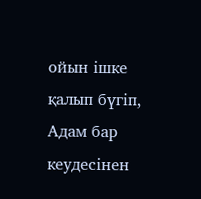ойын ішке қалып бүгіп,
Адам бар кеудесінен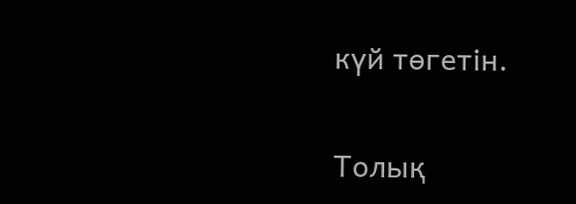күй төгетін.

Толық